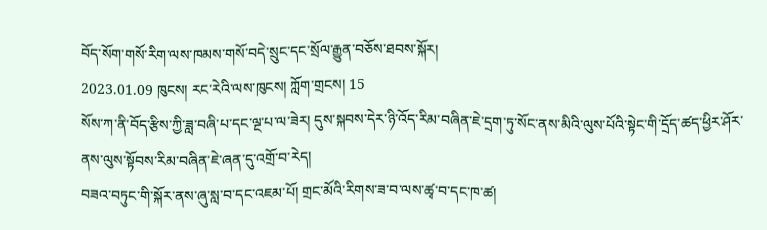བོད་སོག་གསོ་རིག་ལས་ཁམས་གསོ་བདེ་སྲུང་དང་སྲོལ་རྒྱུན་བཅོས་ཐབས་སྐོར།
2023.01.09 ཁུངས། རང་རེའི་ལས་ཁུངས། ཀློག་གྲངས། 15
སོས་ཀ་ནི་བོད་རྩིས་ཀྱི་ཟླ་བཞི་པ་དང་ལྔ་པ་ལ་ཟེར། དུས་སྐབས་དེར་ཉི་འོད་རིམ་བཞིན་ཇེ་དྲག་ཏུ་སོང་ནས་མིའི་ལུས་པོའི་སྟེང་གི་དྲོད་ཚད་ཕྱིར་ཤོར་ནས་ལུས་སྟོབས་རིམ་བཞིན་ཇེ་ཞན་དུ་འགྲོ་བ་རེད།
བཟའ་བཏུང་གི་སྐོར་ནས་ཞུ་སླ་བ་དང་འཇམ་པོ། གྲང་མོའི་རིགས་ཟ་བ་ལས་ཚྭ་བ་དང་ཁ་ཚ།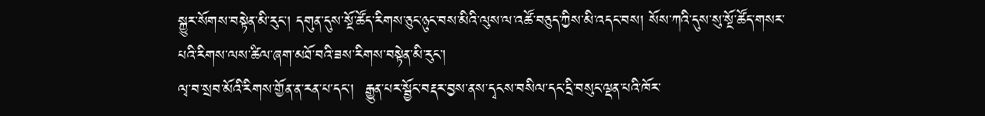སྐྱུར་སོགས་བསྟེན་མི་རུང་། དགུན་དུས་སྔོ་ཚོད་རིགས་ཅུང་ཉུང་བས་མིའི་ལུས་ལ་འཚོ་བཅུད་ཀྱིས་མི་འདང་བས། སོས་ཀའི་དུས་སུ་སྔོ་ཚོད་གསར་པའི་རིགས་ལས་ཚིལ་ཞག་མཐོ་བའི་ཟས་རིགས་བསྟེན་མི་རུང་།
ལྭ་བ་སྲབ་མོའི་རིགས་གྱོན་ན་རན་པ་དང་།  རྒྱུན་པར་སྦྱོང་བརྡར་བྱས་ནས་དྭངས་བསིལ་དང་དྲི་བསུང་ལྡན་པའི་ཁོར་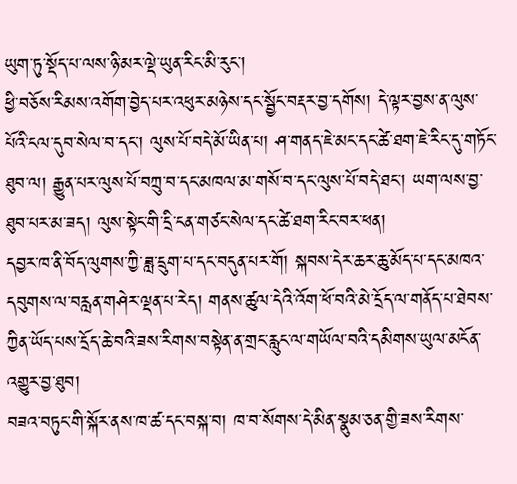ཡུག་ཏུ་སྡོད་པ་ལས་ཉི་མར་ལྡེ་ཡུན་རིང་མི་རུང་།
ཕྱི་བཅོས་རིམས་འགོག་བྱེད་པར་འཕུར་མཉེས་དང་སྦྱོང་བརྡར་བྱ་དགོས། དེ་ལྟར་བྱས་ན་ལུས་པོའི་ངལ་དུབ་སེལ་བ་དང་། ལུས་པོ་བདེ་མོ་ཡིན་པ། ཤ་གནད་ཇེ་མང་དང་ཚེ་ཐག་ཇེ་རིང་དུ་གཏོང་ཐུབ་ལ། རྒྱུན་པར་ལུས་པོ་བཀྲུ་བ་དང་མཁལ་མ་གསོ་བ་དང་ལུས་པོ་བདེ་ཐང་། ཡག་ལས་བྱ་ཐུབ་པར་མ་ཟད། ལུས་སྟེང་གི་དྲི་ངན་གཙང་སེལ་དང་ཚེ་ཐག་རིང་བར་ཕན།
དབྱར་ཁ་ནི་བོད་ལུགས་ཀྱི་ཟླ་དྲུག་པ་དང་བདུན་པར་གོ། སྐབས་དེར་ཆར་ཆུ་མོད་པ་དང་མཁའ་དབུགས་ལ་བརླན་གཤེར་ལྡན་པ་རེད། གནས་ཚུལ་དེའི་འོག་ཕོ་བའི་མེ་དྲོད་ལ་གནོད་པ་ཐེབས་ཀྱིན་ཡོད་པས་དྲོད་ཆེ་བའི་ཟས་རིགས་བསྟེན་ན་གྲང་རླུང་ལ་གཡོལ་བའི་དམིགས་ཡུལ་མངོན་འགྱུར་བྱ་ཐུབ།
བཟའ་བཏུང་གི་སྐོར་ནས་ཁ་ཚ་དང་བསྐ་བ། ཁ་བ་སོགས་དེ་མིན་སྣུམ་ཅན་གྱི་ཟས་རིགས་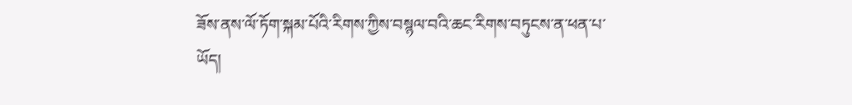ཟོས་ནས་ལོ་ཏོག་སྐམ་པོའི་རིགས་ཀྱིས་བསྙལ་བའི་ཆང་རིགས་བཏུངས་ན་ཕན་པ་ཡོད།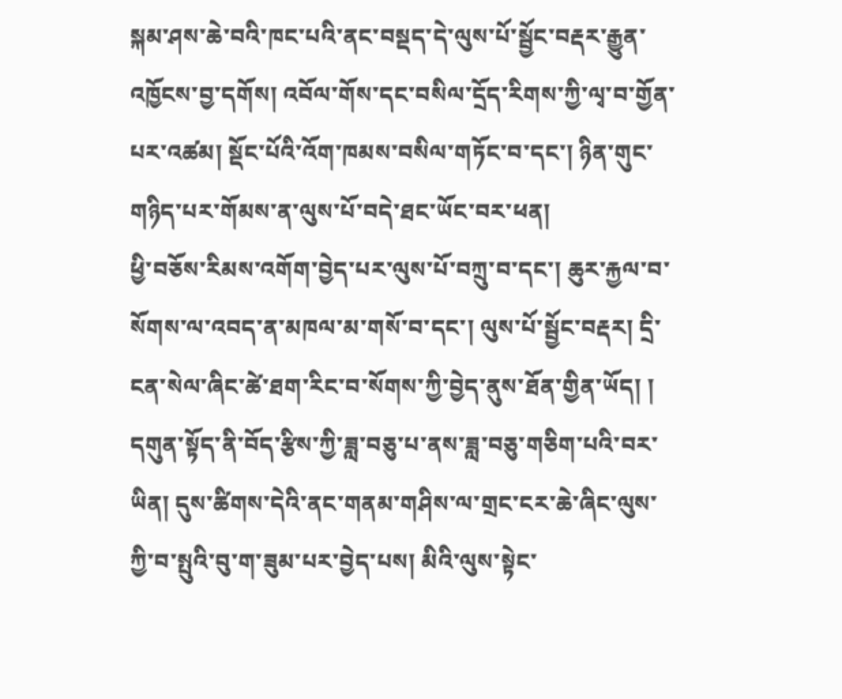སྐམ་ཤས་ཆེ་བའི་ཁང་པའི་ནང་བསྡད་དེ་ལུས་པོ་སྦྱོང་བརྡར་རྒྱུན་འཁྱོངས་བྱ་དགོས། འབོལ་གོས་དང་བསིལ་དྲོད་རིགས་ཀྱི་ལྭ་བ་གྱོན་པར་འཚམ། སྡོང་པོའི་འོག་ཁམས་བསིལ་གཏོང་བ་དང་། ཉིན་གུང་གཉིད་པར་གོམས་ན་ལུས་པོ་བདེ་ཐང་ཡོང་བར་ཕན།
ཕྱི་བཅོས་རིམས་འགོག་བྱེད་པར་ལུས་པོ་བཀྲུ་བ་དང་། ཆུར་རྐྱལ་བ་སོགས་ལ་འབད་ན་མཁལ་མ་གསོ་བ་དང་། ལུས་པོ་སྦྱོང་བརྡར། དྲི་ངན་སེལ་ཞིང་ཚེ་ཐག་རིང་བ་སོགས་ཀྱི་བྱེད་ནུས་ཐོན་གྱིན་ཡོད། །
དགུན་སྟོད་ནི་བོད་རྩིས་ཀྱི་ཟླ་བཅུ་པ་ནས་ཟླ་བཅུ་གཅིག་པའི་བར་ཡིན། དུས་ཚིགས་དེའི་ནང་གནམ་གཤིས་ལ་གྲང་ངར་ཆེ་ཞིང་ལུས་ཀྱི་བ་སྤུའི་བུ་ག་ཟུམ་པར་བྱེད་པས། མིའི་ལུས་སྟེང་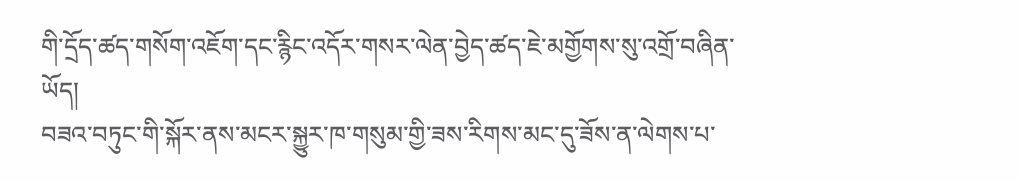གི་དྲོད་ཚད་གསོག་འཇོག་དང་རྙིང་འདོར་གསར་ལེན་བྱེད་ཚད་ཇེ་མགྱོགས་སུ་འགྲོ་བཞིན་ཡོད།
བཟའ་བཏུང་གི་སྐོར་ནས་མངར་སྐྱུར་ཁ་གསུམ་གྱི་ཟས་རིགས་མང་དུ་ཟོས་ན་ལེགས་པ་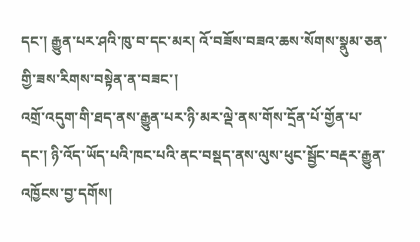དང་། རྒྱུན་པར་ཤའི་ཁུ་བ་དང་མར། འོ་བཟོས་བཟའ་ཆས་སོགས་སྣུམ་ཅན་གྱི་ཟས་རིགས་བསྟེན་ན་བཟང་།
འགྲོ་འདུག་གི་ཐད་ནས་རྒྱུན་པར་ཉི་མར་ལྡེ་ནས་གོས་དྲོན་པོ་གྱོན་པ་དང་། ཉི་འོད་ཡོད་པའི་ཁང་པའི་ནང་བསྡད་ནས་ལུས་ཕུང་སྦྱོང་བརྡར་རྒྱུན་འཁྱོངས་བྱ་དགོས།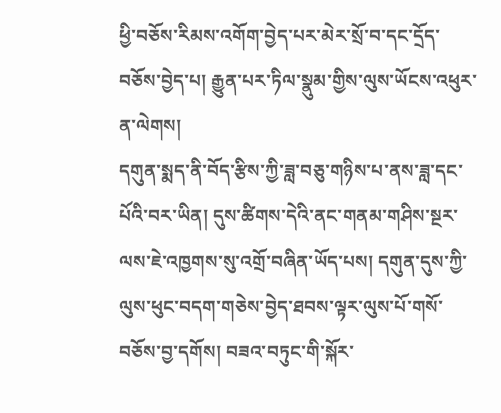ཕྱི་བཅོས་རིམས་འགོག་བྱེད་པར་མེར་སྲོ་བ་དང་དྲོད་བཅོས་བྱེད་པ། རྒྱུན་པར་ཏིལ་སྣུམ་གྱིས་ལུས་ཡོངས་འཕུར་ན་ལེགས།
དགུན་སྨད་ནི་བོད་རྩིས་ཀྱི་ཟླ་བཅུ་གཉིས་པ་ནས་ཟླ་དང་པོའི་བར་ཡིན། དུས་ཚིགས་དེའི་ནང་གནམ་གཤིས་སྔར་ལས་ཇེ་འཁྱགས་སུ་འགྲོ་བཞིན་ཡོད་པས། དགུན་དུས་ཀྱི་ལུས་ཕུང་བདག་གཅེས་བྱེད་ཐབས་ལྟར་ལུས་པོ་གསོ་བཅོས་བྱ་དགོས། བཟའ་བཏུང་གི་སྐོར་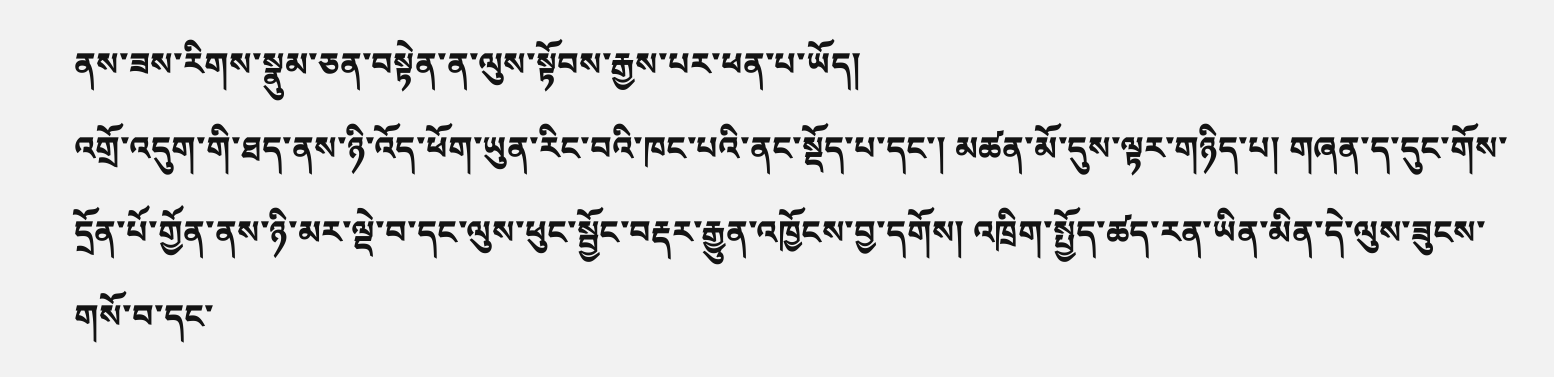ནས་ཟས་རིགས་སྣུམ་ཅན་བསྟེན་ན་ལུས་སྟོབས་རྒྱས་པར་ཕན་པ་ཡོད།
འགྲོ་འདུག་གི་ཐད་ནས་ཉི་འོད་ཕོག་ཡུན་རིང་བའི་ཁང་པའི་ནང་སྡོད་པ་དང་། མཚན་མོ་དུས་ལྟར་གཉིད་པ། གཞན་ད་དུང་གོས་དྲོན་པོ་གྱོན་ནས་ཉི་མར་ལྡེ་བ་དང་ལུས་ཕུང་སྦྱོང་བརྡར་རྒྱུན་འཁྱོངས་བྱ་དགོས། འཁྲིག་སྤྱོད་ཚད་རན་ཡིན་མིན་དེ་ལུས་ཟུངས་གསོ་བ་དང་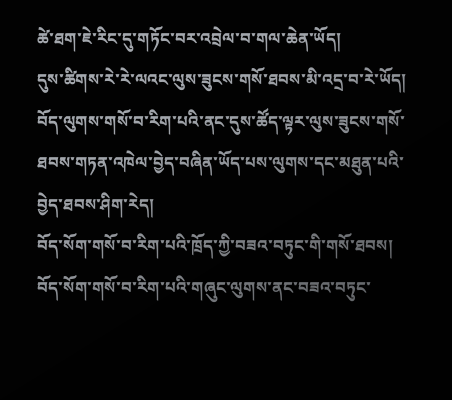ཚེ་ཐག་ཇེ་རིང་དུ་གཏོང་བར་འབྲེལ་བ་གལ་ཆེན་ཡོད།
དུས་ཚིགས་རེ་རེ་ལའང་ལུས་ཟུངས་གསོ་ཐབས་མི་འདྲ་བ་རེ་ཡོད། བོད་ལུགས་གསོ་བ་རིག་པའི་ནང་དུས་ཚོད་ལྟར་ལུས་ཟུངས་གསོ་ཐབས་གཏན་འཁེལ་བྱེད་བཞིན་ཡོད་པས་ལུགས་དང་མཐུན་པའི་བྱེད་ཐབས་ཤིག་རེད།
བོད་སོག་གསོ་བ་རིག་པའི་ཁྲོད་ཀྱི་བཟའ་བཏུང་གི་གསོ་ཐབས།
བོད་སོག་གསོ་བ་རིག་པའི་གཞུང་ལུགས་ནང་བཟའ་བཏུང་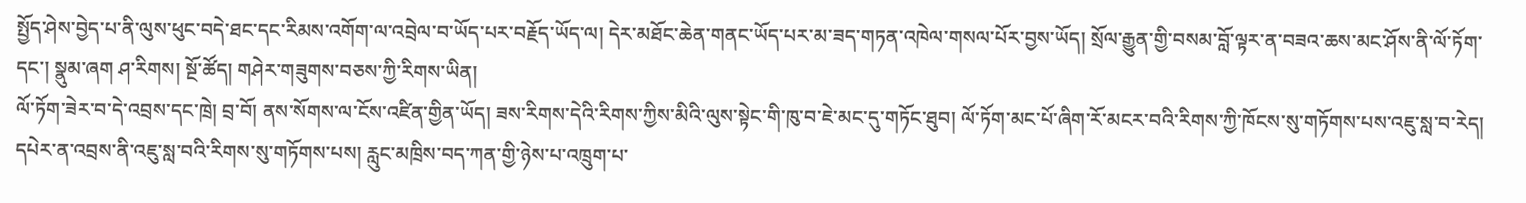སྤྱོད་ཤེས་བྱེད་པ་ནི་ལུས་ཕུང་བདེ་ཐང་དང་རིམས་འགོག་ལ་འབྲེལ་བ་ཡོད་པར་བརྗོད་ཡོད་ལ། དེར་མཐོང་ཆེན་གནང་ཡོད་པར་མ་ཟད་གཏན་འཁེལ་གསལ་པོར་བྱས་ཡོད། སྲོལ་རྒྱུན་གྱི་བསམ་བློ་ལྟར་ན་བཟའ་ཆས་མང་ཤོས་ནི་ལོ་ཏོག་དང་། སྣུམ་ཞག ཤ་རིགས། སྔོ་ཚོད། གཤེར་གཟུགས་བཅས་ཀྱི་རིགས་ཡིན།
ལོ་ཏོག་ཟེར་བ་དེ་འབྲས་དང་ཁྲེ། བྲ་བོ། ནས་སོགས་ལ་ངོས་འཛིན་གྱིན་ཡོད། ཟས་རིགས་དེའི་རིགས་ཀྱིས་མིའི་ལུས་སྟེང་གི་ཁུ་བ་ཇེ་མང་དུ་གཏོང་ཐུབ། ལོ་ཏོག་མང་པོ་ཞིག་རོ་མངར་བའི་རིགས་ཀྱི་ཁོངས་སུ་གཏོགས་པས་འཇུ་སླ་བ་རེད། དཔེར་ན་འབྲས་ནི་འཇུ་སླ་བའི་རིགས་སུ་གཏོགས་པས། རླུང་མཁྲིས་བད་ཀན་གྱི་ཉེས་པ་འཁྲུག་པ་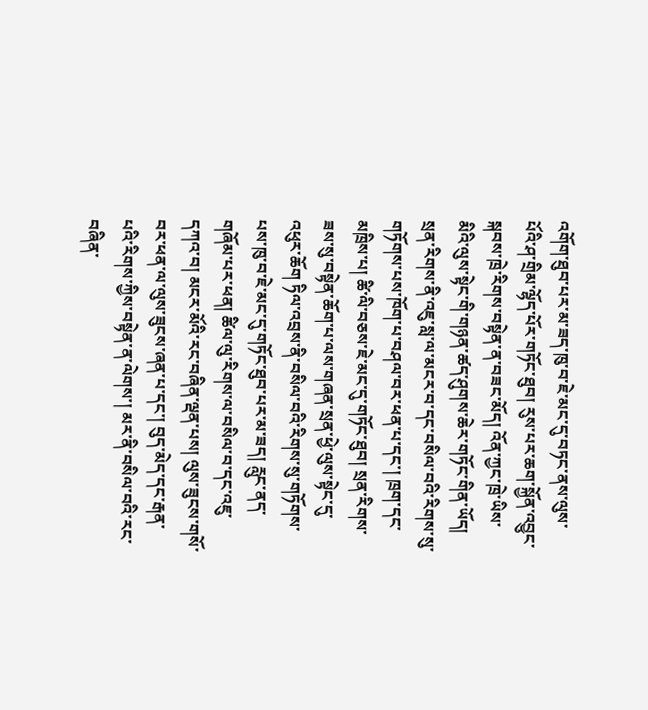འགོག་ཐུབ་པར་མ་ཟད་ཁུ་བ་ཇེ་མང་དུ་བཏང་ནས་ལུས་པོའི་ཤ་གྲིམ་ལྷོད་པོར་གཏོང་ཐུབ། རུས་པར་ཆག་སྐྱོན་འབྱུང་སྐབས་ཁྲེ་རིགས་བསྟེན་ན་བཟང་མོད། འོན་ཀྱང་ཁྲེ་ཡིས་མིའི་ལུས་སྟེང་གི་གཉན་ཚད་ཤུགས་ཆེར་གཏོང་གིན་ཡོད།
སྲན་རིགས་ནི་འཇུ་སླ་ལ་མངར་བ་དང་བསིལ་བའི་རིགས་སུ་གཏོགས་པས་ཁོག་པ་བཤལ་བར་ཕན་པ་དང་། ཁྲག་དང་མཁྲིས་པ། ཚི་ལི་བཅས་ཇེ་མང་དུ་གཏོང་ཐུབ། སྲན་རིགས་ཟས་སུ་བསྟེན་ཆོག་པ་ལས་གཞན་སྲན་ཕྱེ་ལུས་སྟེང་དུ་འཕུར་ཆོག ཏིལ་འབྲས་ནི་བསིལ་བའི་རིགས་སུ་གཏོགས་པས་ཁུ་བ་ཇེ་མང་དུ་གཏོང་ཐུབ་པར་མ་ཟད། རླུང་ནད་གཞོམ་པར་ཕན། ཚིལ་ལུ་རིགས་ལ་བསིལ་བ་དང་འཇུ་དཀའ་བ། མངར་མོའི་རང་བཞིན་ལྡན་པས། ལུས་ཟུངས་གསོ་བར་ཕན་ལ་ལུས་ཟུངས་ཞན་པ་དང་། བུད་མེད་དང་རྒན་པའི་རིགས་ཀྱིས་བསྟེན་ན་ལེགས་། མར་ནི་བསིལ་བའི་རང་བཞིན་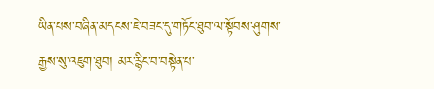ཡིན་པས་བཞིན་མདངས་ཇེ་བཟང་དུ་གཏོང་ཐུབ་ལ་སྟོབས་ཤུགས་རྒྱས་སུ་འཇུག་ཐུབ། མར་རྙིང་བ་བསྟེན་པ་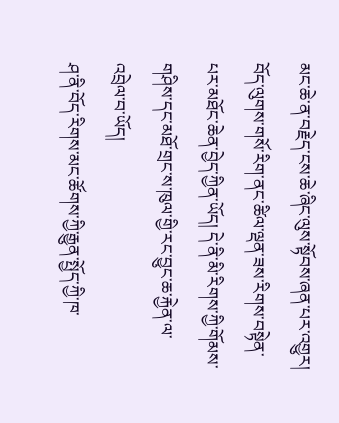མང་ཆེ་ན་བརྗེད་ངས་ཆེ་ཞིང་ལུས་སྟོབས་ཞན་པར་འགྱུར། བོད་ལུགས་གསོ་རིག་ནང་ཚིལ་ལྡན་ཟས་རིགས་བསྟེན་པར་མཐོང་ཆེན་བྱེད་ཀྱིན་ཡོད། དེ་ནི་མི་རིགས་ཀྱི་གོམས་གཤིས་དང་མཐོ་གྲང་ས་ཁུལ་གྱི་རང་བྱུང་ཆ་རྐྱེན་ལ་འབྲེལ་བ་ཡོད།
ཤ་ནི་བོད་རིགས་མང་ཚོགས་ཀྱི་རྒྱུན་སྤྱོད་ཀྱི་ཁ་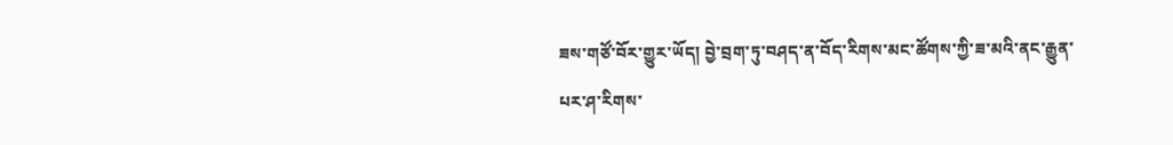ཟས་གཙོ་བོར་གྱུར་ཡོད། བྱེ་བྲག་ཏུ་བཤད་ན་བོད་རིགས་མང་ཚོགས་ཀྱི་ཟ་མའི་ནང་རྒྱུན་པར་ཤ་རིགས་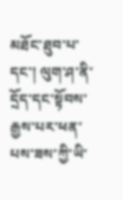མཐོང་ཐུབ་པ་དང་། ལུག་ཤ་ནི་དྲོད་དང་སྟོབས་རྒྱས་པར་ཕན་པས་ཟས་ཀྱི་ཡི་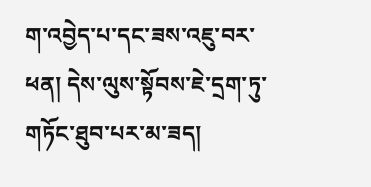ག་འབྱེད་པ་དང་ཟས་འཇུ་བར་ཕན། དེས་ལུས་སྟོབས་ཇེ་དྲག་ཏུ་གཏོང་ཐུབ་པར་མ་ཟད།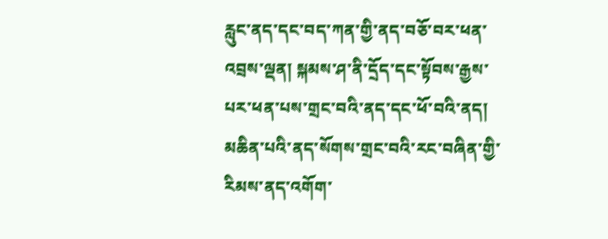རླུང་ནད་དང་བད་ཀན་གྱི་ནད་བཅོ་བར་ཕན་འབྲས་ལྡན། སྐམས་ཤ་ནི་དྲོད་དང་སྟོབས་རྒྱས་པར་ཕན་པས་གྲང་བའི་ནད་དང་ཕོ་བའི་ནད། མཆིན་པའི་ནད་སོགས་གྲང་བའི་རང་བཞིན་གྱི་རིམས་ནད་འགོག་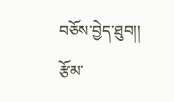བཅོས་བྱེད་ཐུབ།།
རྩོམ་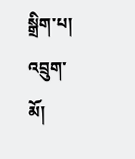སྒྲིག་པ། འབྲུག་མོ།